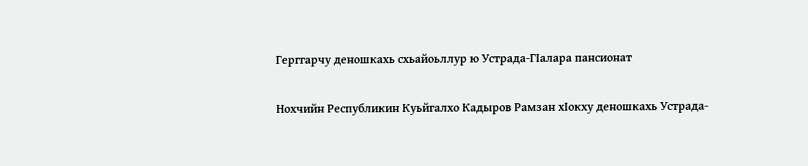Герггарчу деношкахь схьайоьллур ю Устрада-ГIалара пансионат

Нохчийн Республикин Куьйгалхо Кадыров Рамзан хIокху деношкахь Устрада-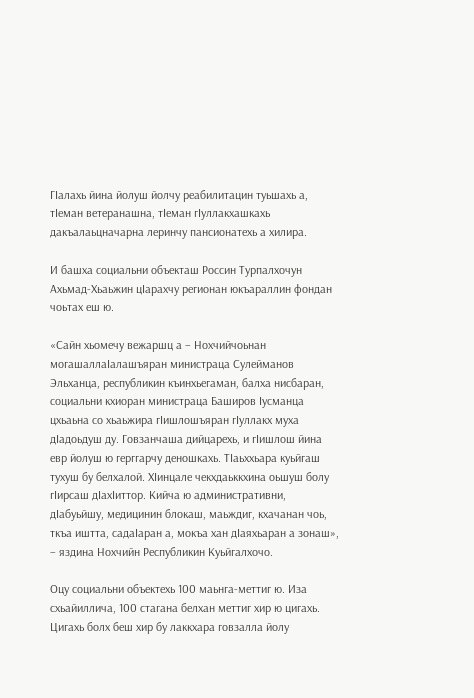ГIалахь йина йолуш йолчу реабилитацин туьшахь а, тIеман ветеранашна, тIеман гIуллакхашкахь дакъалаьцначарна леринчу пансионатехь а хилира.

И башха социальни объекташ Россин Турпалхочун Ахьмад-Хьаьжин цIарахчу регионан юкъараллин фондан чоьтах еш ю.

«Сайн хьомечу вежаршц а – Нохчийчоьнан могашаллаIалашъяран министраца Сулейманов Эльханца, республикин къинхьегаман, балха нисбаран, социальни кхиоран министраца Баширов Iусманца цхьаьна со хьаьжира гIишлошъяран гIуллакх муха дIадоьдуш ду. Говзанчаша дийцарехь, и гIишлош йина евр йолуш ю герггарчу деношкахь. ТIаьххьара куьйгаш тухуш бу белхалой. ХIинцале чекхдаьккхина оьшуш болу гIирсаш дIахIиттор. Кийча ю административни, дIабуьйшу, медицинин блокаш, маьждиг, кхачанан чоь, ткъа иштта, садаIаран а, мокъа хан дIаяхьаран а зонаш», – яздина Нохчийн Республикин Куьйгалхочо.

Оцу социальни объектехь 100 маьнга-меттиг ю. Иза схьайиллича, 100 стагана белхан меттиг хир ю цигахь. Цигахь болх беш хир бу лаккхара говзалла йолу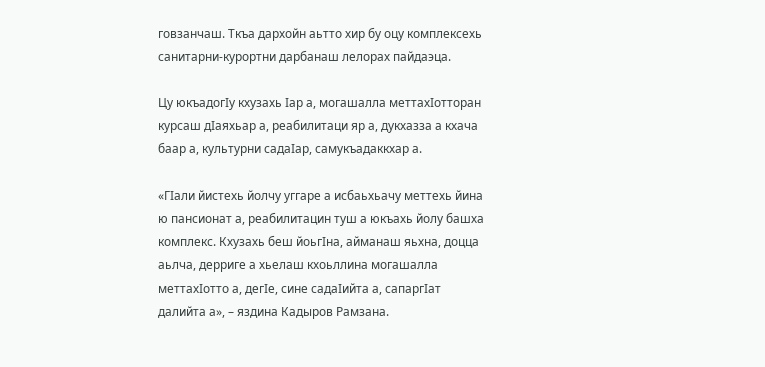говзанчаш. Ткъа дархойн аьтто хир бу оцу комплексехь санитарни-курортни дарбанаш лелорах пайдаэца.

Цу юкъадогIу кхузахь Iар а, могашалла меттахIотторан курсаш дIаяхьар а, реабилитаци яр а, дукхазза а кхача баар а, культурни садаIар, самукъадаккхар а.

«ГIали йистехь йолчу уггаре а исбаьхьачу меттехь йина ю пансионат а, реабилитацин туш а юкъахь йолу башха комплекс. Кхузахь беш йоьгIна, айманаш яьхна, доцца аьлча, дерриге а хьелаш кхоьллина могашалла меттахIотто а, дегIе, сине садаIийта а, сапаргIат далийта а», – яздина Кадыров Рамзана.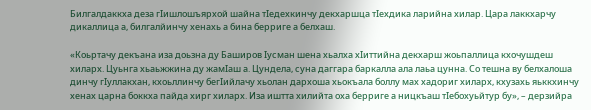Билгалдаккха деза гIишлошъярхой шайна тIедехкинчу декхаршца тIехдика ларийна хилар. Цара лаккхарчу дикаллица а, билгалйинчу хенахь а бина берриге а белхаш.

«Коьртачу декъана иза доьзна ду Баширов Iусман шена хьалха хIиттийна декхарш жоьпаллица кхочушдеш хиларх. Цуьнга хьаьжжина ду жамIаш а. Цундела, суна даггара баркалла ала лаьа цунна. Со тешна ву белхалоша динчу гIуллакхан, кхоьллинчу бегIийлачу хьолан дархоша хьокъала боллу мах хадориг хиларх, кхузахь яьккхинчу хенах царна боккха пайда хирг хиларх. Иза иштта хилийта оха берриге а ницкъаш тIебохуьйтур бу», – дерзийра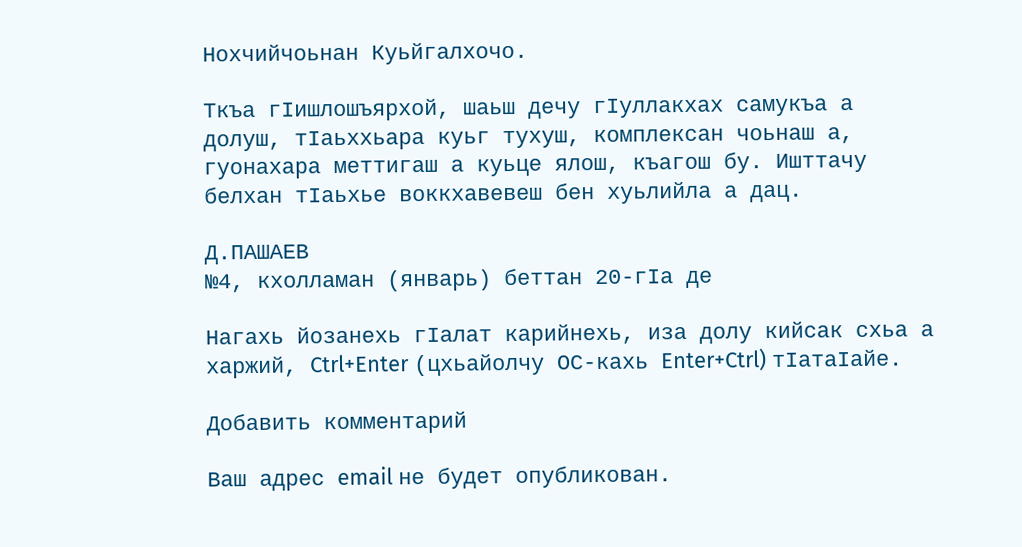Нохчийчоьнан Куьйгалхочо.

Ткъа гIишлошъярхой, шаьш дечу гIуллакхах самукъа а долуш, тIаьххьара куьг тухуш, комплексан чоьнаш а, гуонахара меттигаш а куьце ялош, къагош бу. Ишттачу белхан тIаьхье воккхавевеш бен хуьлийла а дац.

Д.ПАШАЕВ
№4, кхолламан (январь) беттан 20-гIа де

Нагахь йозанехь гIалат карийнехь, иза долу кийсак схьа а харжий, Ctrl+Enter (цхьайолчу ОС-кахь Enter+Ctrl) тIатаIайе.

Добавить комментарий

Ваш адрес email не будет опубликован.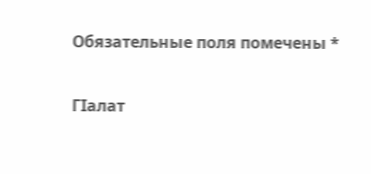Обязательные поля помечены *

ГIалат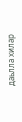даьлла хилар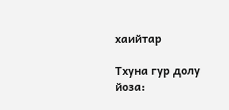хаийтар

Тхуна гур долу йоза: